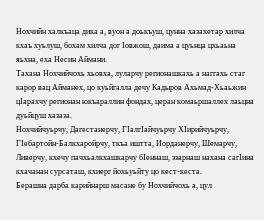Нохчийн халкъаца дика а, вуон а доькъуш, цунна хазахетар хилча кхаъ хуьлуш, бохам хилча дог Iовжош, даима а цуьнца цхьаьна яьхна, еха Несин Аймани.
Тахана Нохчийчохь хьовха, луларчу регионашкахь а наггахь стаг карор вац Айманех, цо куьйгалла дечу Кадыров Ахьмад-Хьаьжин цIарахчу регионан юкъараллин фондах, церан комаьршаллех лаьцна дуьйцуш хазаза.
Нохчийчуьрчу, Дагестанерчу, ГIалгIайчуьрчу ХIирийчуьрчу, ГIебартойн-Балкхаройрчу, ткъа иштта, Иорданерчу, Шемарчу, Ливерчу, кхечу пачхьалкхашкарчу бIеннаш, эзарнаш нахана сагIина кхачанан сурсаташ, кхиерг йохьуьйту цо кест-кеста.
Берашна дарба карийнарш масане бу Нохчийчохь а, цул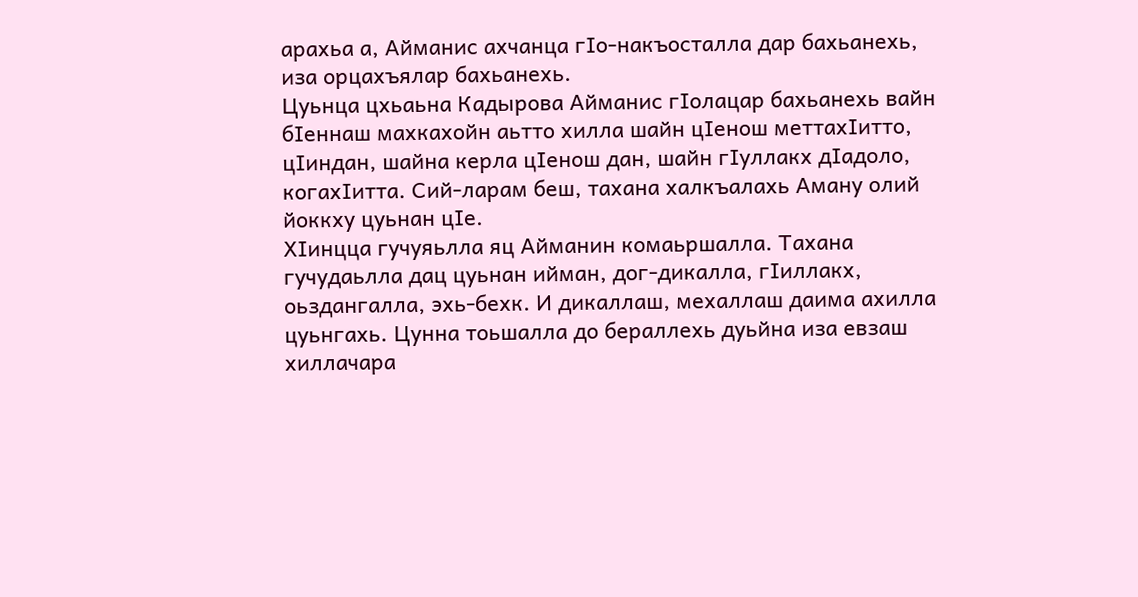арахьа а, Айманис ахчанца гIо-накъосталла дар бахьанехь, иза орцахъялар бахьанехь.
Цуьнца цхьаьна Кадырова Айманис гIолацар бахьанехь вайн бIеннаш махкахойн аьтто хилла шайн цIенош меттахIитто, цIиндан, шайна керла цIенош дан, шайн гIуллакх дIадоло, когахIитта. Сий-ларам беш, тахана халкъалахь Аману олий йоккху цуьнан цIе.
ХIинцца гучуяьлла яц Айманин комаьршалла. Тахана гучудаьлла дац цуьнан ийман, дог-дикалла, гIиллакх, оьздангалла, эхь-бехк. И дикаллаш, мехаллаш даима ахилла цуьнгахь. Цунна тоьшалла до бераллехь дуьйна иза евзаш хиллачара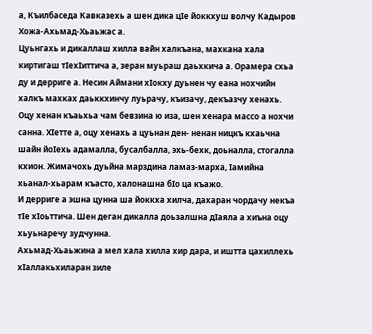а, Къилбаседа Кавказехь а шен дика цIе йоккхуш волчу Кадыров Хожа-Ахьмад-Хьаьжас а.
Цуьнгахь и дикаллаш хилла вайн халкъана, махкана хала киртигаш тIехIиттича а, зеран муьраш даьхкича а. Орамера схьа ду и дерриге а. Несин Аймани хIокху дуьнен чу еана нохчийн халкъ махках даьккхинчу луьрачу, къизачу, декъазчу хенахь.
Оцу хенан къаьхьа чам бевзина ю иза, шен хенара массо а нохчи санна. ХIетте а, оцу хенахь а цуьнан ден- ненан ницкъ кхаьчна шайн йоIехь адамалла, бусалбалла, эхь-бехк, доьналла, стогалла кхион. Жимачохь дуьйна марздина ламаз-марха, Iамийна хьанал-хьарам къасто, халонашна бIо ца къажо.
И дерриге а эшна цунна ша йоккха хилча, дахаран чордачу некъа тIе хIоьттича. Шен деган дикалла доьзалшна дIаяла а хиъна оцу хьуьнаречу зудчунна.
Ахьмад-Хьаьжина а мел хала хилла хир дара, и иштта цахиллехь хIаллакьхиларан зиле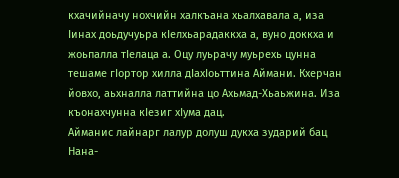кхачийначу нохчийн халкъана хьалхавала а, иза Iинах доьдучуьра кIелхьарадаккха а, вуно доккха и жоьпалла тIелаца а. Оцу луьрачу муьрехь цунна тешаме гIортор хилла дIахIоьттина Аймани. Кхерчан йовхо, аьхналла латтийна цо Ахьмад-Хьаьжина. Иза къонахчунна кIезиг хIума дац.
Айманис лайнарг лалур долуш дукха зударий бац Нана-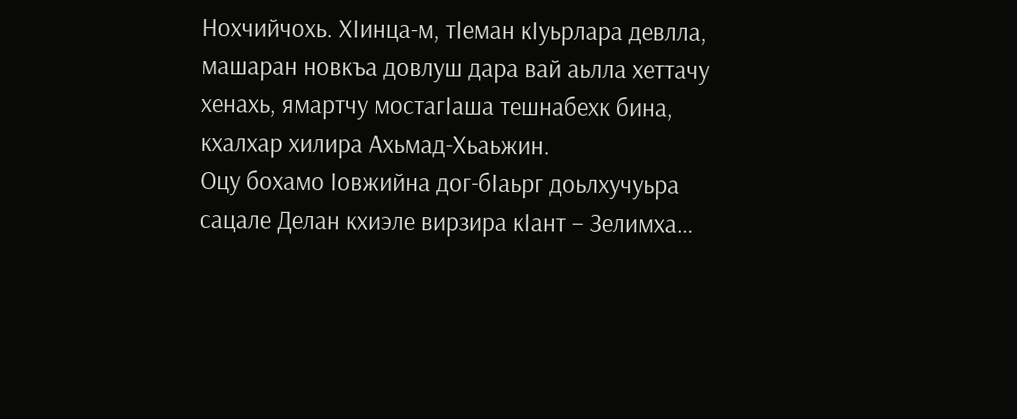Нохчийчохь. ХIинца-м, тIеман кIуьрлара девлла, машаран новкъа довлуш дара вай аьлла хеттачу хенахь, ямартчу мостагIаша тешнабехк бина, кхалхар хилира Ахьмад-Хьаьжин.
Оцу бохамо Iовжийна дог-бIаьрг доьлхучуьра сацале Делан кхиэле вирзира кIант – Зелимха…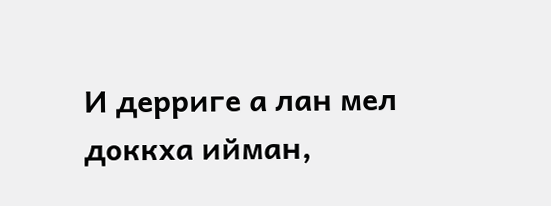И дерриге а лан мел доккха ийман,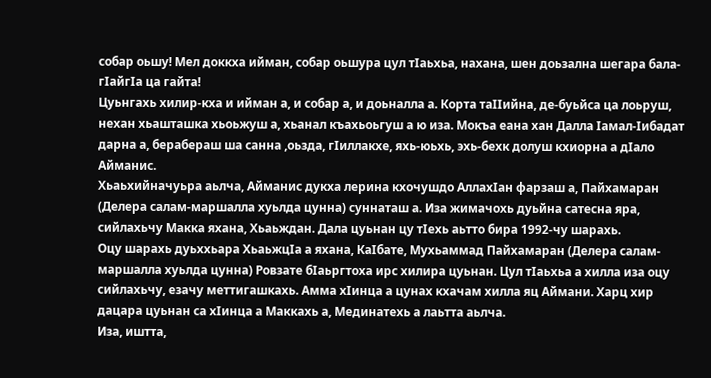собар оьшу! Мел доккха ийман, собар оьшура цул тIаьхьа, нахана, шен доьзална шегара бала-гIайгIа ца гайта!
Цуьнгахь хилир-кха и ийман а, и собар а, и доьналла а. Корта таIIийна, де-буьйса ца лоьруш, нехан хьашташка хьоьжуш а, хьанал къахьоьгуш а ю иза. Мокъа еана хан Далла Iамал-Iибадат дарна а, берабераш ша санна ,оьзда, гIиллакхе, яхь-юьхь, эхь-бехк долуш кхиорна а дIало Айманис.
Хьаьхийначуьра аьлча, Айманис дукха лерина кхочушдо АллахIан фарзаш а, Пайхамаран (Делера салам-маршалла хуьлда цунна) суннаташ а. Иза жимачохь дуьйна сатесна яра, сийлахьчу Макка яхана, Хьаьждан. Дала цуьнан цу тIехь аьтто бира 1992-чу шарахь.
Оцу шарахь дуьххьара ХьаьжцIа а яхана, КаIбате, Мухьаммад Пайхамаран (Делера салам-маршалла хуьлда цунна) Ровзате бIаьргтоха ирс хилира цуьнан. Цул тIаьхьа а хилла иза оцу сийлахьчу, езачу меттигашкахь. Амма хIинца а цунах кхачам хилла яц Аймани. Харц хир дацара цуьнан са хIинца а Маккахь а, Мединатехь а лаьтта аьлча.
Иза, иштта,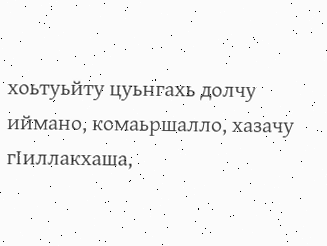хоьтуьйту цуьнгахь долчу иймано, комаьршалло, хазачу гIиллакхаша,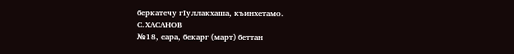беркатечу гIуллакхаша, къинхетамо.
С.ХАСАНОВ
№18, еара, бекарг (март) беттан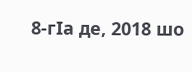8-гIа де, 2018 шо